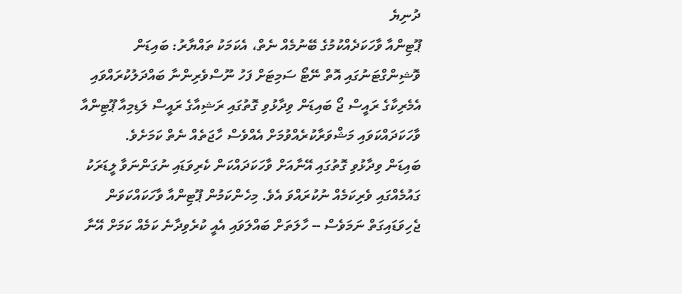ދުނިޔެ
ޕޫޓިންއާ ވާހަކަދެއްކުމުގެ ބޭނުމެއް ނެތް، އެކަމަކު ތައްޔާރު: ބައިޑަން
ވޮޝިންގްޓަނުގައި އޮތް ނޭޓޯ ސަމިޓަށް ފަހު ނޫސްވެރިންނާ ބައްދަލުކުރައްވައި އެމެރިކާގެ ރައީސް ޖޯ ބައިޑަން ވިދާޅުވި ގޮތުގައި ރަޝިއާގެ ރައީސް ލަޑިމިއާ ޕޫޓިންއާ ވާހަކަދައްކަވައި މަޝްވަރާކުރެއްވުމަށް އެއްވެސް ހާޖަތެއް ނެތް ކަމަށެވެ.
ބައިޑަން ވިދާޅުވި ގޮތުގައި އޭނާއަށް ވާހަކަދައްކަން ކެރިވަޑައި ނުގަންނަވާ ލީޑަރަކު ގައުމެއްގައި ވެރިކަމެއް ނުކުރައްވަ އެވެ. މިހެންކަމުން ޕޫޓިންއާ ވާހަކައްކަވަން ޖެހިވަޑައިގަތް ނަމަވެސް -- ހާލަތަށް ބައްލަވައި އެއީ ކުރެވިދާނެ ކަމެއް ކަމަށް އޭނާ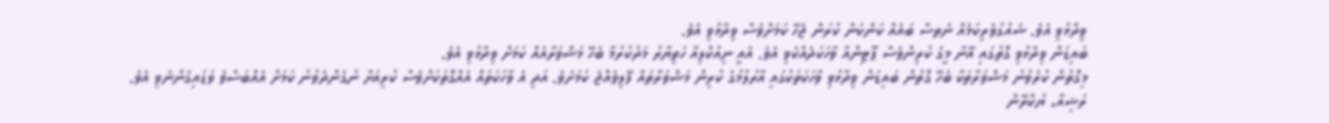ވިދާޅުވި އެވެ. ޝައުގުވެރިކަމެއް ނެތސް ބައެއް ކަންކަން ކުރަން ޖެހޭ ކަމަށްވެސް ވިދާޅުވި އެވެ.
ބައިޑަން ވިދާޅުވި ގޮތުގައި އޭނާ މީގެ ކުރިންވެސް ޕޫޓިންއާ ވާހަކަދެއްކެވި އެވެ. އެއީ ނިއުކްލިއާ ހަތިޔާރު މަދުކުރުމާ ބެހޭ މަޝްވަރާއެއް ކަމަށް ވިދާޅުވި އެވެ.
މިގޮތުން ކުރެވުނު މަޝްވަރާތަކާ ބެހޭ ގޮތުން ބައިޑަން ވިދާޅުވި ވާހަކަތަކުގައި އާރުލުމުގެ ކުރިން މަޝްވަރާތައް ފޭލިވެއްޖެ ކަމަށެވެ. އަދި އެ ވާހަކަތައް އެއްގޮތަކަށްވެސް ކުރިއަށް ނުގެންދެވުނު ކަމަށް އެއްބަސްވެ ވަޑައިގެންނެވި އެވެ.
ރަޝިއާ، ޔުކްރޭން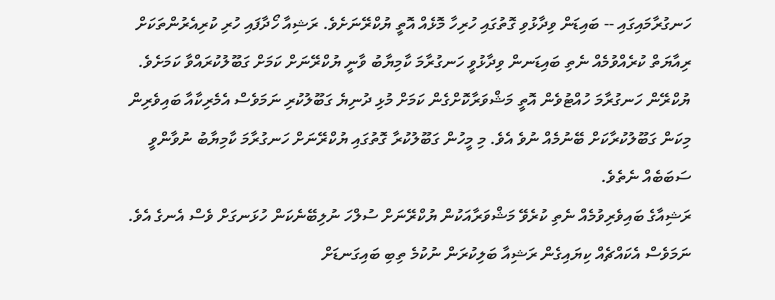ހަނގުރާމައިގައި -- ބައިޑަން ވިދާޅުވި ގޮތުގައި ހުރިހާ މޮޅެއް އޮތީ ޔުކްރޭނަށެވެ. ރަޝިއާ ހޯދާފައި ހުރި ކުރިއެރުންތަކަށް ރިއާޔަތް ކުރެއްވުމެއް ނެތި ބައިޑަނން ވިދާޅުވީ ހަނގުރާމަ ކާމިޔާބު ވާނީ ޔުކްރޭނަށް ކަމަށް ގަބޫލުކުރައްވާ ކަމަށެވެ.
ޔުކްރޭން ހަނގުރާމަ ހުއްޓުވެން އޮތީ މަޝްވަރާކޮށްގެން ކަމަށް މުޅި ދުނިޔެ ގަބޫލުކުރި ނަމަވެސް އެމެރިކާއާ ބައިވެރިން މިކަން ގަބޫލުކުރާކަށް ބޭނުމެއް ނުވެ އެވެ. މި މީހުން ގަބޫލުކުރާ ގޮތުގައި ޔުކްރޭނަށް ހަނގުރާމަ ކާމިޔާބު ނުވާންވީ ސަބަބެއް ނެތެވެ.
ރަޝިއާގެ ބައިވެރިވުމެއް ނެތި ކުރެވޭ މަޝްވަރާއަކުން ޔުކްރޭނަށް ސުލްހަ ނުލިބޭނެކަން ހުޅަނގަށް ވެސް އެނގެ އެވެ. ނަމަވެސް އެކައްޗެއް ކިޔައިގެން ރަޝިއާ ބަލިކުރަން ނުކުމެ ތިބި ބައިގަނޑަށް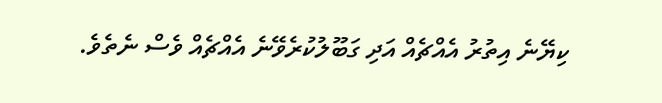ކިޔޭނެ އިތުރު އެއްޗެއް އަދި ގަބޫލުކުރެވޭނެ އެއްޗެއް ވެސް ނެތެވެ.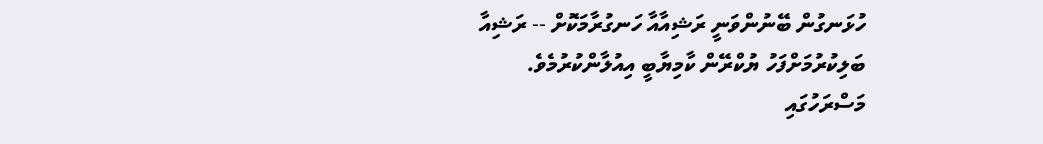ހުޅަނގުން ބޭނުންވަނީ ރަޝިއާއާ ހަނގުރާމަކޮށް -- ރަޝިއާ ބަލިކުރުމަށްފަހު ޔުކްރޭން ކާމިޔާބީ އިއުލާންކުރުމެވެ.
މަސްރަހުގައި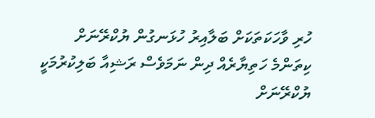ހުރި ވާހަކަތަކަށް ބަލާއިރު ހުޅަނގުން ޔުކްރޭނަށް ކިތަންމެ ހަތިޔާރެއް ދިން ނަމަވެސް ރަޝިއާ ބަލިކުރުމަކީ ޔުކްރޭނަށް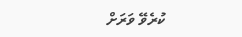ކުރެވޭ ވަރަށް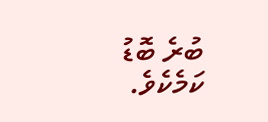ބުރެ ބޮޑު ކަމެކެވެ.